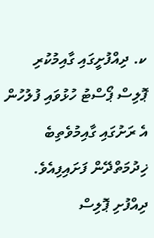ކ. ދިއްފުށީގައި ގާއިމުކުރި ޕޮލިސް ޕޯސްޓު ހުޅުވައި ފުލުހުން އެ ރަށުގައި ގާއިމުވެތިބެ ޚިދުމަތްދޭން ފަށައިފިއެވެ.
ދިއްފުށި ޕޮލިސް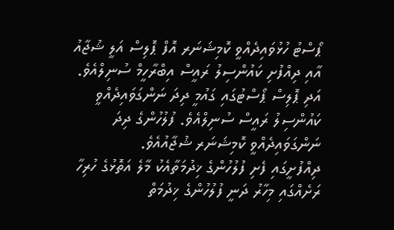ޕޯސްޓު ހުޅުވައިދެއްވީ ކޮމިޝަނަރ އޮފް ޕޮލިސް އަލީ ޝުޖާއު އާއި ދިއްފުށި ކައުންސިލު ރައީސް އިބްރާހީމް ސުނިލްއެވެ. އަދި ޕޮލިސް ޕޯސްޓުގައި ގައުމީ ދިދަ ނަންގަވައިދެއްވީ ކައުންސިލު ރައީސް ސުނިލްއެވެ. ފުލުހުންގެ ދިދަ ނަންގަވައިދެއްވީ ކޮމިޝަނަރ ޝުޖާއުއެވެ.
ދިއްފުށީގައި ފެށި ފުލުހުންގެ ޚިދުމަތާއެކު މާލެ އަތޮޅުގެ ހުރިހާ ރަށެއްގައި މިހާރު ދަނީ ފުލުހުންގެ ޚިދުމަތް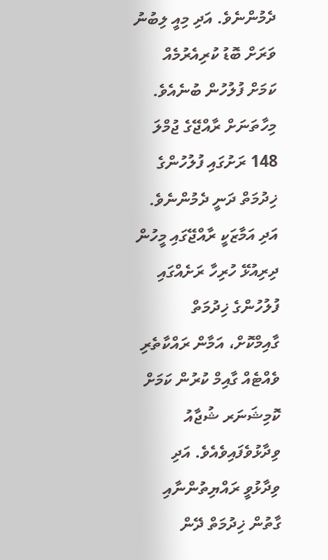ދެމުންނެވެ. އަދި މިއީ ލިބުނު ވަރަށް ބޮޑު ކުރިއެރުމެއް ކަމަށް ފުލުހުން ބުނެއެވެ.
މިހާތަނަށް ރާއްޖޭގެ ޖުމްލަ 148 ރަށުގައި ފުލުހުންގެ ޚިދުމަތް ދަނީ ދެމުންނެވެ. އަދި އަމާޒަކީ ރާއްޖޭގައި މީހުން ދިރިއުޅޭ ހުރިހާ ރަށެއްގައި ފުލުހުންގެ ޚިދުމަތް ގާއިމްކޮށް، އަމާން ރައްކާތެރި ވެއްޓެއް ގާއިމް ކުރުން ކަމަށް ކޮމިޝަނަރ ޝުޖާއު ވިދާޅުވެފައިވެއެވެ. އަދި ވިދާޅުވީ ރައްޔިތުންނާއި ގާތުން ޚިދުމަތް ދޭން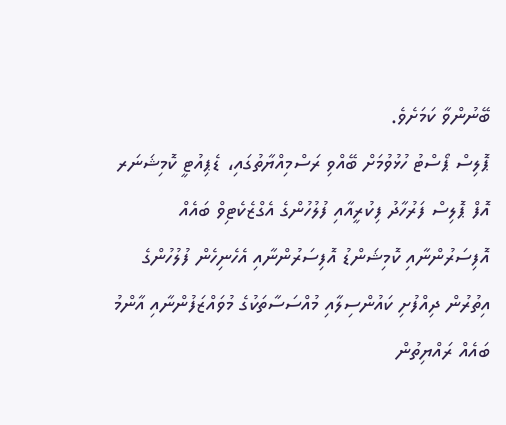ބޭނުންވާ ކަމަށެވެ.
ޕޮލިސް ޕޯސްޓު ހުޅުވުމަށް ބޭއްވި ރަސްމިއްޔާތުގައި، ޑެޕިއުޓީ ކޮމިޝަނަރ އޮފް ޕޮލިސް ފަރުހާދު ފިކުރީއާއި ފުލުހުންގެ އެގްޒެކެޓިވް ބައެއް އޮފިސަރުންނާއި ކޮމިޝަންޑު އޮފިސަރުންނާއި އެހެނިހެން ފުލުހުންގެ އިތުރުން ދިއްފުށި ކައުންސިލާއި މުއްސަސާތަކުގެ މުވައްޒަފުންނާއި އާންމު ބައެއް ރައްޔިތުން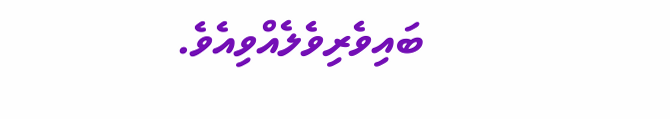ބައިވެރިވެލެއްވިއެވެ.